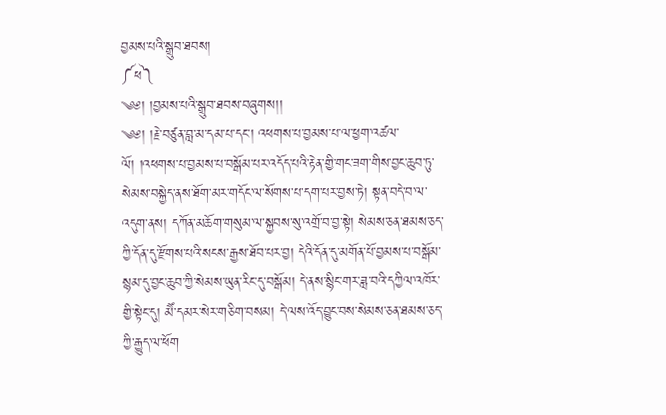བྱམས་པའི་སྒྲུབ་ཐབས།
༼ཕ༽
༄༅། །བྱམས་པའི་སྒྲུབ་ཐབས་བཞུགས།།
༄༅། །རྗེ་བཙུན་བླ་མ་དམ་པ་དང་། འཕགས་པ་བྱམས་པ་ལ་ཕྱག་འཚལ་ལོ། །འཕགས་པ་བྱམས་པ་བསྒོམ་པར་འདོད་པའི་རྟེན་གྱི་གང་ཟག་གིས་བྱང་ཆུབ་ཏུ་སེམས་བསྐྱེད་ནས་ཐོག་མར་གདོང་ལ་སོགས་པ་དག་པར་བྱས་ཏེ། སྟན་བདེ་བ་ལ་འདུག་ནས། དཀོན་མཆོག་གསུམ་ལ་སྐྱབས་སུ་འགྲོ་བ་བྱ་སྟེ། སེམས་ཅན་ཐམས་ཅད་ཀྱི་དོན་དུ་རྫོགས་པའི་སངས་རྒྱས་ཐོབ་པར་བྱ། དེའི་དོན་དུ་མགོན་པོ་བྱམས་པ་བསྒོམ་སྙམ་དུ་བྱང་ཆུབ་ཀྱི་སེམས་ཡུན་རིང་དུ་བསྒོམ། དེ་ནས་སྙིང་གར་ཟླ་བའི་དཀྱིལ་འཁོར་གྱི་སྟེང་དུ། མཻཾ་དམར་སེར་གཅིག་བསམ། དེ་ལས་འོད་བྱུང་བས་སེམས་ཅན་ཐམས་ཅད་ཀྱི་རྒྱུད་ལ་ཕོག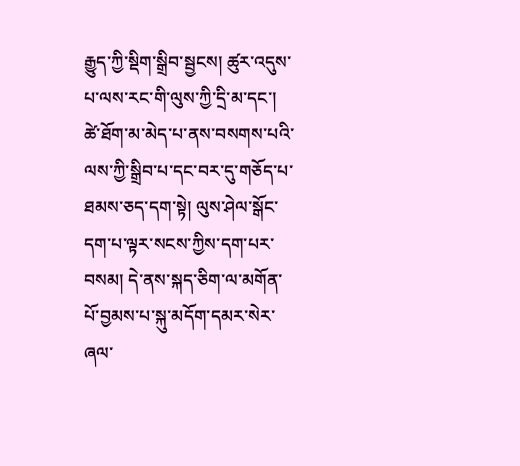རྒྱུད་ཀྱི་སྡིག་སྒྲིབ་སྦྱངས། ཚུར་འདུས་པ་ལས་རང་གི་ལུས་ཀྱི་དྲི་མ་དང་། ཚེ་ཐོག་མ་མེད་པ་ནས་བསགས་པའི་ལས་ཀྱི་སྒྲིབ་པ་དང་བར་དུ་གཅོད་པ་ཐམས་ཅད་དག་སྟེ། ལུས་ཤེལ་སྒོང་དག་པ་ལྟར་སངས་ཀྱིས་དག་པར་བསམ། དེ་ནས་སྐད་ཅིག་ལ་མགོན་པོ་བྱམས་པ་སྐུ་མདོག་དམར་སེར་ཞལ་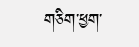གཅིག་ཕྱག་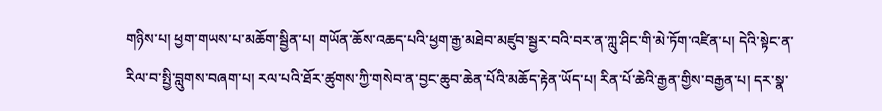གཉིས་པ། ཕྱག་གཡས་པ་མཆོག་སྦྱིན་པ། གཡོན་ཆོས་འཆད་པའི་ཕྱག་རྒྱ་མཐེབ་མཛུབ་སྦྱར་བའི་བར་ན་ཀླུ་ཤིང་གི་མེ་ཏོག་འཛིན་པ། དེའི་སྟེང་ན་རིལ་བ་སྤྱི་བླུགས་བཞག་པ། རལ་པའི་ཐོར་ཚུགས་ཀྱི་གསེབ་ན་བྱང་ཆུབ་ཆེན་པོའི་མཆོད་རྟེན་ཡོད་པ། རིན་པོ་ཆེའི་རྒྱན་གྱིས་བརྒྱན་པ། དར་སྣ་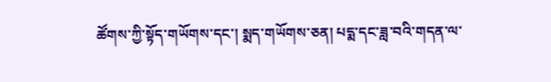ཚོགས་ཀྱི་སྟོད་གཡོགས་དང་། སྨད་གཡོགས་ཅན། པདྨ་དང་ཟླ་བའི་གདན་ལ་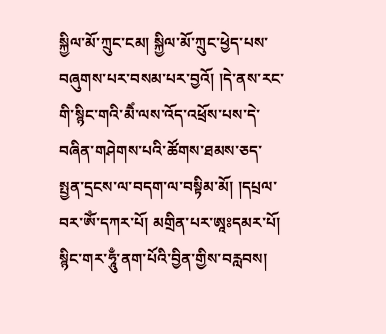སྐྱིལ་མོ་ཀྲུང་ངམ། སྐྱིལ་མོ་ཀྲུང་ཕྱེད་པས་བཞུགས་པར་བསམ་པར་བྱའོ། །དེ་ནས་རང་གི་སྙིང་གའི་མཻཾ་ལས་འོད་འཕྲོས་པས་དེ་བཞིན་གཤེགས་པའི་ཚོགས་ཐམས་ཅད་སྤྱན་དྲངས་ལ་བདག་ལ་བསྟིམ་མོ། །དཔྲལ་བར་ཨོཾ་དཀར་པོ། མགྲིན་པར་ཨཱཿདམར་པོ། སྙིང་གར་ཧཱུྃ་ནག་པོའི་བྱིན་གྱིས་བརླབས།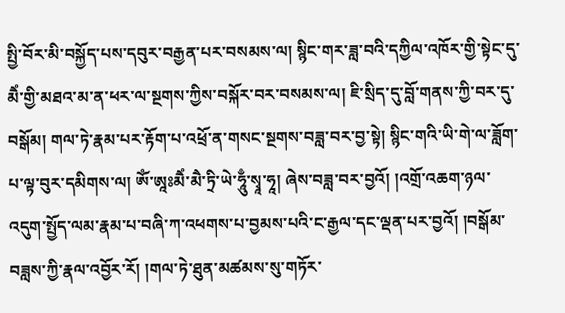སྤྱི་བོར་མི་བསྐྱོད་པས་དབུར་བརྒྱན་པར་བསམས་ལ། སྙིང་གར་ཟླ་བའི་དཀྱིལ་འཁོར་གྱི་སྟེང་དུ་མཻཾ་གྱི་མཐའ་མ་ན་ཕར་ལ་སྔགས་ཀྱིས་བསྐོར་བར་བསམས་ལ། ཇི་སྲིད་དུ་བློ་གནས་ཀྱི་བར་དུ་བསྒོམ། གལ་ཏེ་རྣམ་པར་རྟོག་པ་འཕྲོ་ན་གསང་སྔགས་བཟླ་བར་བྱ་སྟེ། སྙིང་གའི་ཡི་གེ་ལ་ཟློག་པ་ལྟ་བུར་དམིགས་ལ། ཨོཾ་ཨཱཿམཻཾ་མཻ་ཏྲི་ཡེ་ཧཱུྃ་སྭཱ་ཧཱ། ཞེས་བཟླ་བར་བྱའོ། །འགྲོ་འཆག་ཉལ་འདུག་སྤྱོད་ལམ་རྣམ་པ་བཞི་ཀ་འཕགས་པ་བྱམས་པའི་ང་རྒྱལ་དང་ལྡན་པར་བྱའོ། །བསྒོམ་བཟླས་ཀྱི་རྣལ་འབྱོར་རོ། །གལ་ཏེ་ཐུན་མཚམས་སུ་གཏོར་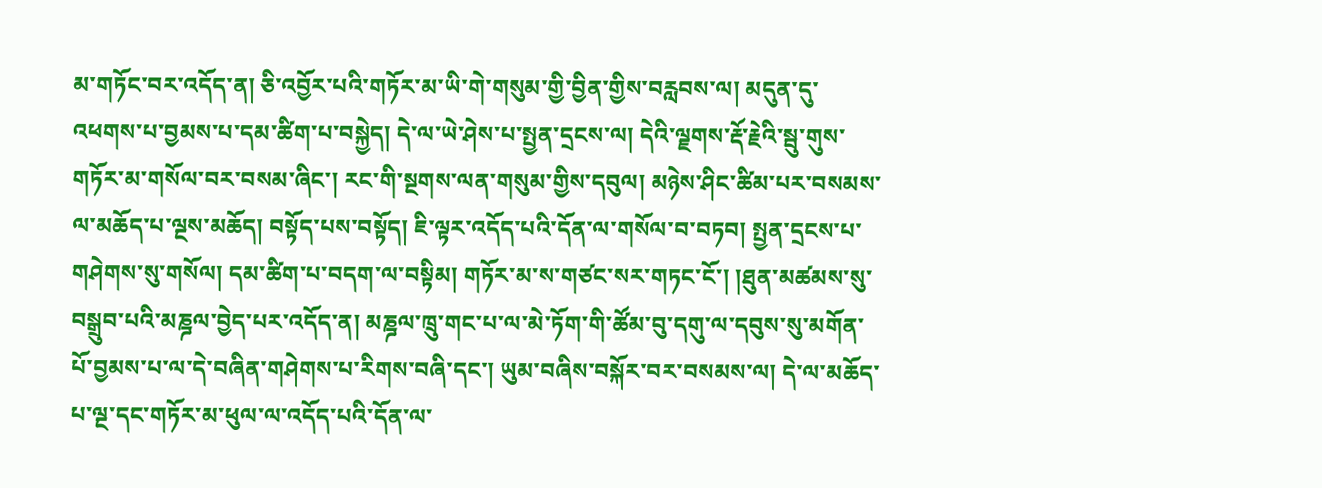མ་གཏོང་བར་འདོད་ན། ཅི་འབྱོར་པའི་གཏོར་མ་ཡི་གེ་གསུམ་གྱི་བྱིན་གྱིས་བརླབས་ལ། མདུན་དུ་འཕགས་པ་བྱམས་པ་དམ་ཚིག་པ་བསྐྱེད། དེ་ལ་ཡེ་ཤེས་པ་སྤྱན་དྲངས་ལ། དེའི་ལྗགས་རྡོ་རྗེའི་སྦུ་གུས་གཏོར་མ་གསོལ་བར་བསམ་ཞིང་། རང་གི་སྔགས་ལན་གསུམ་གྱིས་དབུལ། མཉེས་ཤིང་ཚིམ་པར་བསམས་ལ་མཆོད་པ་ལྔས་མཆོད། བསྟོད་པས་བསྟོད། ཇི་ལྟར་འདོད་པའི་དོན་ལ་གསོལ་བ་བཏབ། སྤྱན་དྲངས་པ་གཤེགས་སུ་གསོལ། དམ་ཚིག་པ་བདག་ལ་བསྟིམ། གཏོར་མ་ས་གཙང་སར་གཏང་ངོ་། །ཐུན་མཚམས་སུ་བསྒྲུབ་པའི་མཎྜལ་བྱེད་པར་འདོད་ན། མཎྜལ་ཁྲུ་གང་པ་ལ་མེ་ཏོག་གི་ཚོམ་བུ་དགུ་ལ་དབུས་སུ་མགོན་པོ་བྱམས་པ་ལ་དེ་བཞིན་གཤེགས་པ་རིགས་བཞི་དང་། ཡུམ་བཞིས་བསྐོར་བར་བསམས་ལ། དེ་ལ་མཆོད་པ་ལྔ་དང་གཏོར་མ་ཕུལ་ལ་འདོད་པའི་དོན་ལ་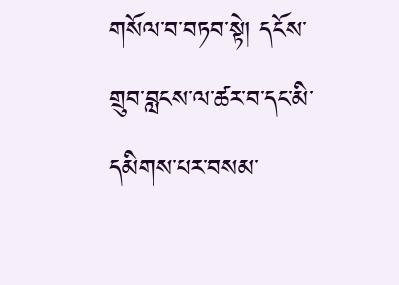གསོལ་བ་བཏབ་སྟེ། དངོས་གྲུབ་བླངས་ལ་ཚར་བ་དང་མི་དམིགས་པར་བསམ་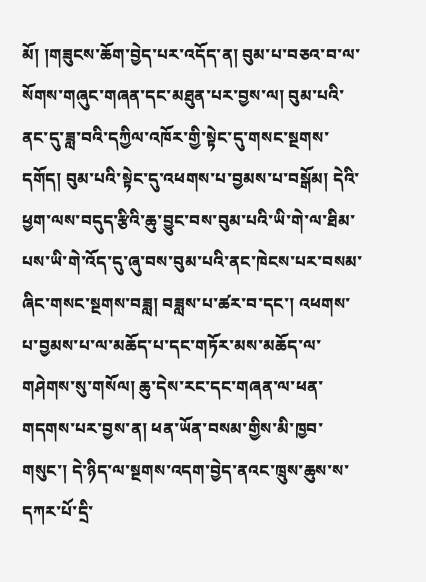མོ། །གཟུངས་ཆོག་བྱེད་པར་འདོད་ན། བུམ་པ་བཅའ་བ་ལ་སོགས་གཞུང་གཞན་དང་མཐུན་པར་བྱས་ལ། བུམ་པའི་ནང་དུ་ཟླ་བའི་དཀྱིལ་འཁོར་གྱི་སྟེང་དུ་གསང་སྔགས་དགོད། བུམ་པའི་སྟེང་དུ་འཕགས་པ་བྱམས་པ་བསྒོམ། དེའི་ཕྱག་ལས་བདུད་རྩིའི་ཆུ་བྱུང་བས་བུམ་པའི་ཡི་གེ་ལ་ཐིམ་པས་ཡི་གེ་འོད་དུ་ཞུ་བས་བུམ་པའི་ནང་ཁེངས་པར་བསམ་ཞིང་གསང་སྔགས་བཟླ། བཟླས་པ་ཚར་བ་དང་། འཕགས་པ་བྱམས་པ་ལ་མཆོད་པ་དང་གཏོར་མས་མཆོད་ལ་གཤེགས་སུ་གསོལ། ཆུ་དེས་རང་དང་གཞན་ལ་ཕན་གདགས་པར་བྱས་ན། ཕན་ཡོན་བསམ་གྱིས་མི་ཁྱབ་གསུང་། དེ་ཉིད་ལ་སྔགས་འདག་བྱེད་ནའང་ཁྲུས་ཆུས་ས་དཀར་པོ་དྲི་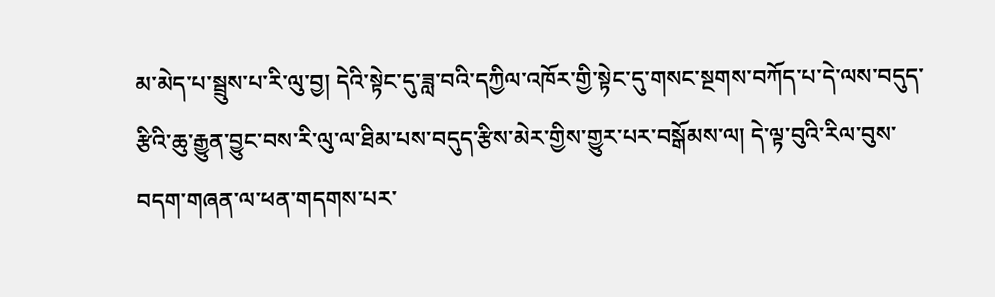མ་མེད་པ་སྦྲུས་པ་རི་ལུ་བྱ། དེའི་སྟེང་དུ་ཟླ་བའི་དཀྱིལ་འཁོར་གྱི་སྟེང་དུ་གསང་སྔགས་བཀོད་པ་དེ་ལས་བདུད་རྩིའི་ཆུ་རྒྱུན་བྱུང་བས་རི་ལུ་ལ་ཐིམ་པས་བདུད་རྩིས་མེར་གྱིས་གྱུར་པར་བསྒོམས་ལ། དེ་ལྟ་བུའི་རིལ་བུས་བདག་གཞན་ལ་ཕན་གདགས་པར་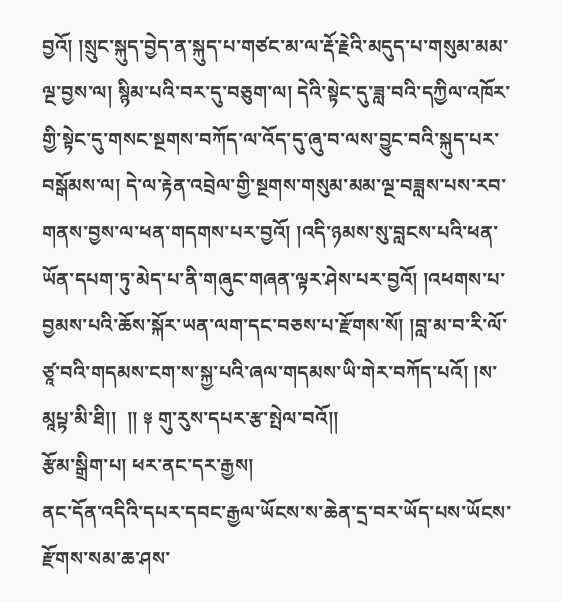བྱའོ། །སྲུང་སྐུད་བྱེད་ན་སྐུད་པ་གཙང་མ་ལ་རྡོ་རྗེའི་མདུད་པ་གསུམ་མམ་ལྔ་བྱས་ལ། སྙིམ་པའི་བར་དུ་བཅུག་ལ། དེའི་སྟེང་དུ་ཟླ་བའི་དཀྱིལ་འཁོར་གྱི་སྟེང་དུ་གསང་སྔགས་བཀོད་ལ་འོད་དུ་ཞུ་བ་ལས་བྱུང་བའི་སྐུད་པར་བསྒོམས་ལ། དེ་ལ་རྟེན་འབྲེལ་གྱི་སྔགས་གསུམ་མམ་ལྔ་བཟླས་པས་རབ་གནས་བྱས་ལ་ཕན་གདགས་པར་བྱའོ། །འདི་ཉམས་སུ་བླངས་པའི་ཕན་ཡོན་དཔག་ཏུ་མེད་པ་ནི་གཞུང་གཞན་ལྟར་ཤེས་པར་བྱའོ། །འཕགས་པ་བྱམས་པའི་ཆོས་སྐོར་ཡན་ལག་དང་བཅས་པ་རྫོགས་སོ། །བླ་མ་བ་རི་ལོ་ཙཱ་བའི་གདམས་ངག་ས་སྐྱ་པའི་ཞལ་གདམས་ཡི་གེར་བཀོད་པའོ། །ས་མཱཔྟ་མི་ཐི།།  །། ༈ གུ་རུས་དཔར་རྩ་སྤེལ་བའོ།།
རྩོམ་སྒྲིག་པ། ཕར་ནང་དར་རྒྱས།
ནང་དོན་འདིའི་དཔར་དབང་རྒྱལ་ཡོངས་ས་ཆེན་དྲ་བར་ཡོད་པས་ཡོངས་རྫོགས་སམ་ཆ་ཤས་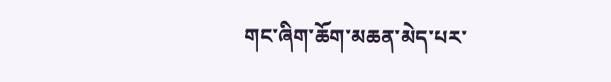གང་ཞིག་ཆོག་མཆན་མེད་པར་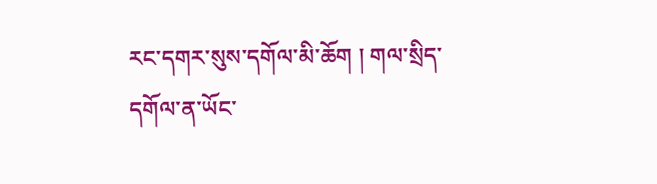རང་དགར་སུས་དགོལ་མི་ཆོག ། གལ་སྲིད་དགོལ་ན་ཡོང་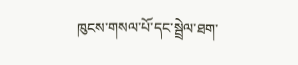ཁུངས་གསལ་པོ་དང་སྦྲེལ་ཐག་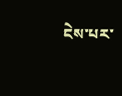ངེས་པར་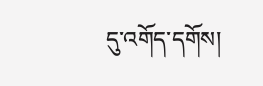དུ་འགོད་དགོས།